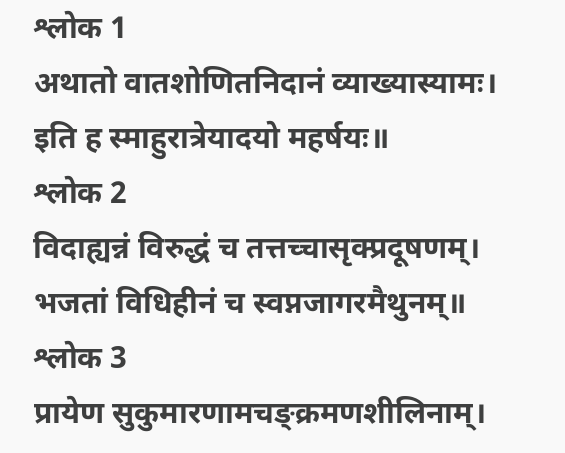श्लोक 1
अथातो वातशोणितनिदानं व्याख्यास्यामः।
इति ह स्माहुरात्रेयादयो महर्षयः॥
श्लोक 2
विदाह्यन्नं विरुद्धं च तत्तच्चासृक्प्रदूषणम्।
भजतां विधिहीनं च स्वप्नजागरमैथुनम्॥
श्लोक 3
प्रायेण सुकुमारणामचङ्क्रमणशीलिनाम्।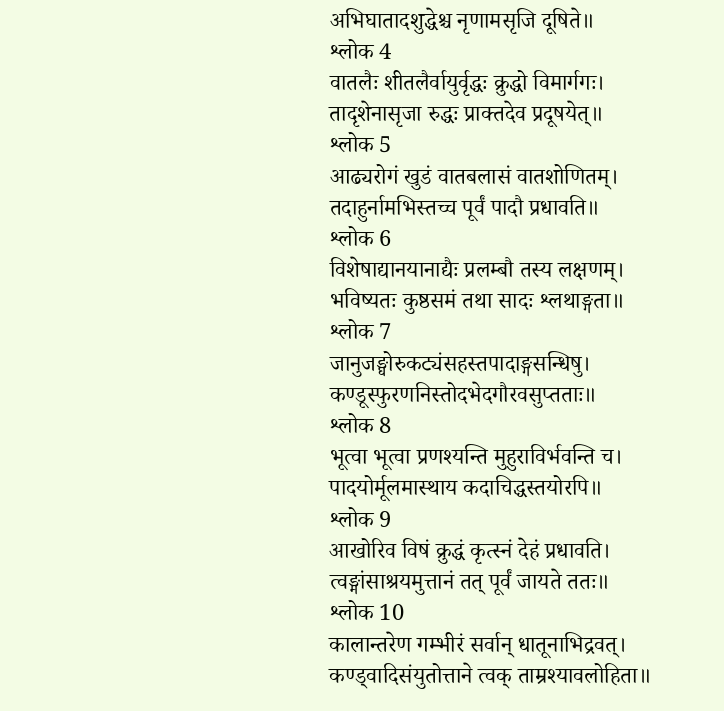अभिघातादशुद्धेश्च नृणामसृजि दूषिते॥
श्लोक 4
वातलैः शीतलैर्वायुर्वृद्धः क्रुद्धो विमार्गगः।
तादृशेनासृजा रुद्धः प्राक्तदेव प्रदूषयेत्॥
श्लोक 5
आढ्यरोगं खुडं वातबलासं वातशोणितम्।
तदाहुर्नामभिस्तच्च पूर्वं पादौ प्रधावति॥
श्लोक 6
विशेषाद्यानयानाद्यैः प्रलम्बौ तस्य लक्षणम्।
भविष्यतः कुष्ठसमं तथा सादः श्लथाङ्गता॥
श्लोक 7
जानुजङ्घोरुकट्यंसहस्तपादाङ्गसन्धिषु।
कण्डूस्फुरणनिस्तोदभेदगौरवसुप्तताः॥
श्लोक 8
भूत्वा भूत्वा प्रणश्यन्ति मुहुराविर्भवन्ति च।
पादयोर्मूलमास्थाय कदाचिद्धस्तयोरपि॥
श्लोक 9
आखोरिव विषं क्रुद्धं कृत्स्नं देहं प्रधावति।
त्वङ्मांसाश्रयमुत्तानं तत् पूर्वं जायते ततः॥
श्लोक 10
कालान्तरेण गम्भीरं सर्वान् धातूनाभिद्रवत्।
कण्ड्वादिसंयुतोत्ताने त्वक् ताम्रश्यावलोहिता॥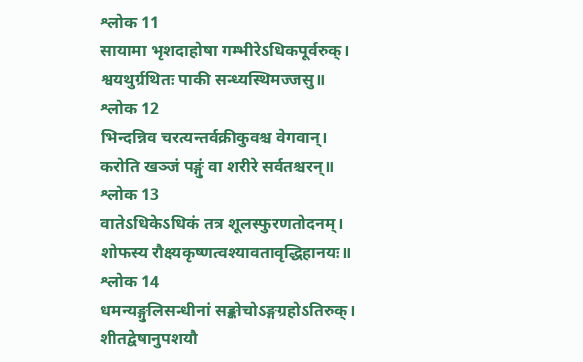श्लोक 11
सायामा भृशदाहोषा गम्भीरेऽधिकपूर्वरुक्।
श्वयथुर्ग्रथितः पाकी सन्ध्यस्थिमज्जसु॥
श्लोक 12
भिन्दन्निव चरत्यन्तर्वक्रीकुवश्च वेगवान्।
करोति खञ्जं पङ्गुं वा शरीरे सर्वतश्चरन्॥
श्लोक 13
वातेऽधिकेऽधिकं तत्र शूलस्फुरणतोदनम्।
शोफस्य रौक्ष्यकृष्णत्वश्यावतावृद्धिहानयः॥
श्लोक 14
धमन्यङ्गुलिसन्धीनां सङ्कोचोऽङ्गग्रहोऽतिरुक्।
शीतद्वेषानुपशयौ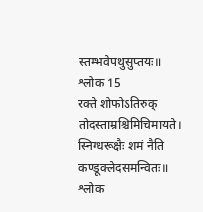स्तम्भवेपथुसुप्तयः॥
श्लोक 15
रक्ते शोफोऽतिरुक् तोदस्ताम्रश्चिमिचिमायते।
स्निग्धरूक्षैः शमं नैति कण्डूक्लेदसमन्वितः॥
श्लोक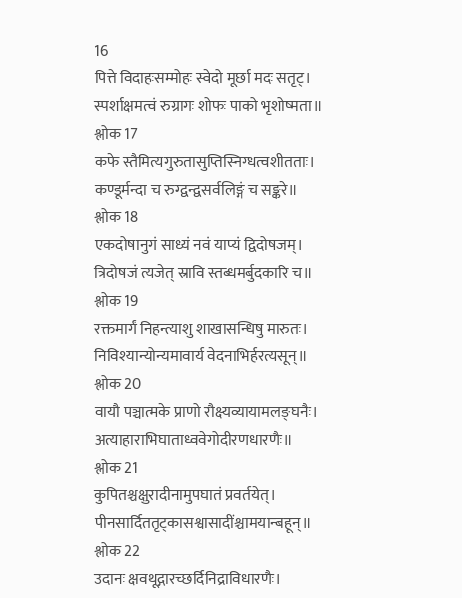16
पित्ते विदाहःसम्मोहः स्वेदो मूर्छा मदः सतृट्।
स्पर्शाक्षमत्वं रुग्रागः शोफः पाको भृशोष्मता॥
श्लोक 17
कफे स्तैमित्यगुरुतासुप्तिस्निग्धत्वशीतताः।
कण्डूर्मन्दा च रुग्द्वन्द्वसर्वलिङ्गं च सङ्करे॥
श्लोक 18
एकदोषानुगं साध्यं नवं याप्यं द्विदोषजम्।
त्रिदोषजं त्यजेत् स्रावि स्तब्धमर्बुदकारि च॥
श्लोक 19
रक्तमार्गं निहन्त्याशु शाखासन्धिषु मारुतः।
निविश्यान्योन्यमावार्य वेदनाभिर्हरत्यसून्॥
श्लोक 20
वायौ पञ्चात्मके प्राणो रौक्ष्यव्यायामलङ्घनैः।
अत्याहाराभिघाताध्ववेगोदीरणधारणैः॥
श्लोक 21
कुपितश्चक्षुरादीनामुपघातं प्रवर्तयेत्।
पीनसार्दिततृट्कासश्वासादींश्चामयान्बहून्॥
श्लोक 22
उदानः क्षवथूद्गारच्छर्दिनिद्राविधारणैः।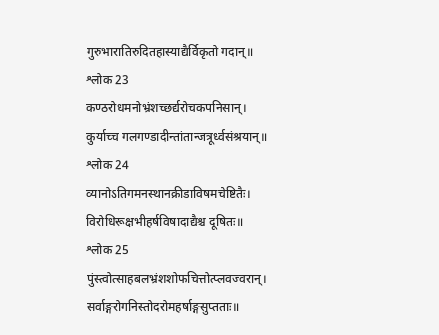गुरुभारातिरुदितहास्याद्यैर्विकृतो गदान्॥
श्लोक 23
कण्ठरोधमनोभ्रंशच्छर्द्यरोचकपनिसान्।
कुर्याच्च गलगण्डादीन्तांतान्जत्रूर्ध्वसंश्रयान्॥
श्लोक 24
व्यानोऽतिगमनस्थानक्रीडाविषमचेष्टितैः।
विरोधिरूक्षभीहर्षविषादाद्यैश्च दूषितः॥
श्लोक 25
पुंस्त्वोत्साहबलभ्रंशशोफचित्तोत्प्लवज्वरान्।
सर्वाङ्गरोगनिस्तोदरोमहर्षाङ्गसुप्तताः॥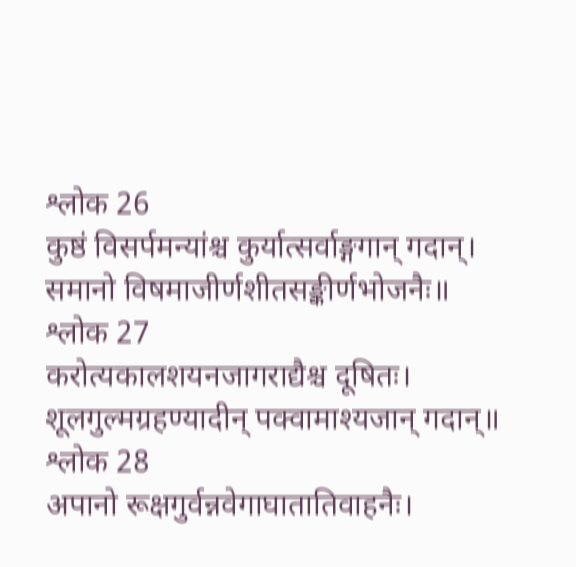श्लोक 26
कुष्ठं विसर्पमन्यांश्च कुर्यात्सर्वाङ्गगान् गदान्।
समानो विषमाजीर्णशीतसङ्कीर्णभोजनैः॥
श्लोक 27
करोत्यकालशयनजागराद्यैश्च दूषितः।
शूलगुल्मग्रहण्यादीन् पक्वामाश्यजान् गदान्॥
श्लोक 28
अपानो रूक्षगुर्वन्नवेगाघातातिवाहनैः।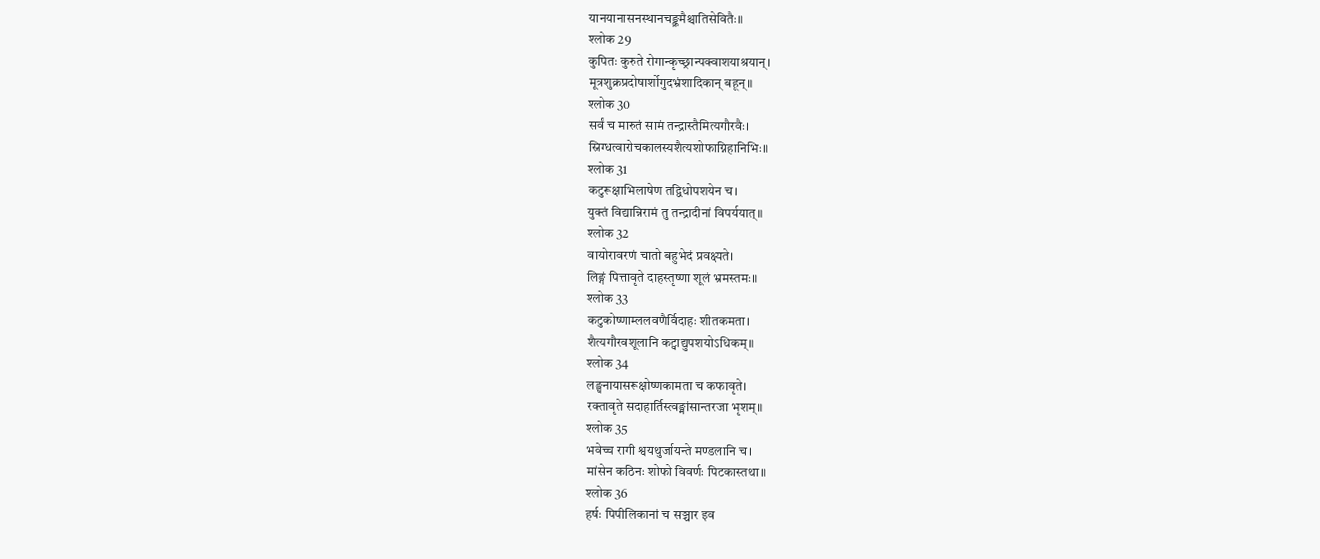यानयानासनस्थानचङ्क्रमैश्चातिसेवितैः॥
श्लोक 29
कुपितः कुरुते रोगान्कृच्छ्रान्पक्वाशयाश्रयान्।
मूत्रशुक्रप्रदोषार्शोगुदभ्रंशादिकान् बहून्॥
श्लोक 30
सर्वं च मारुतं सामं तन्द्रास्तैमित्यगौरवैः।
स्निग्धत्वारोचकालस्यशैत्यशोफाग्निहानिभिः॥
श्लोक 31
कटुरूक्षाभिलाषेण तद्विधोपशयेन च।
युक्तं विद्यान्निरामं तु तन्द्रादीनां विपर्ययात्॥
श्लोक 32
वायोरावरणं चातो बहुभेदं प्रवक्ष्यते।
लिङ्गं पित्तावृते दाहस्तृष्णा शूलं भ्रमस्तमः॥
श्लोक 33
कटुकोष्णाम्ललवणैर्विदाहः शीतकमता।
शैत्यगौरवशूलानि कट्वाद्युपशयोऽधिकम्॥
श्लोक 34
लङ्घनायासरूक्षोष्णकामता च कफावृते।
रक्तावृते सदाहार्तिस्त्वङ्मांसान्तरजा भृशम्॥
श्लोक 35
भवेच्च रागी श्वयथुर्जायन्ते मण्डलानि च।
मांसेन कठिनः शोफो विवर्णः पिटकास्तथा॥
श्लोक 36
हर्षः पिपीलिकानां च सञ्चार इव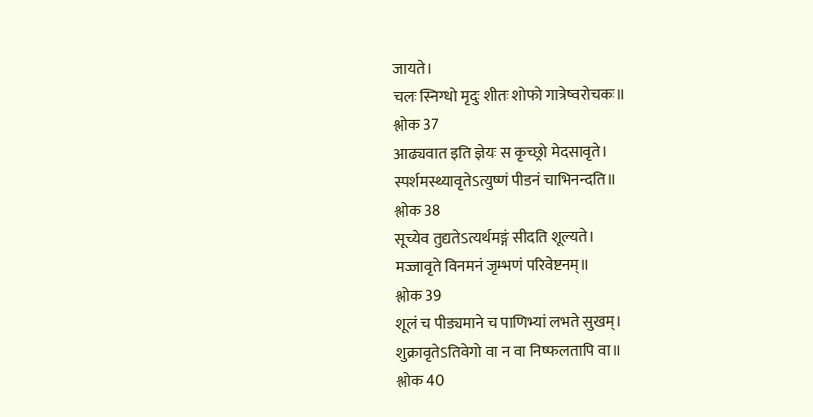जायते।
चलः स्निग्धो मृदुः शीतः शोफो गात्रेष्वरोचकः॥
श्लोक 37
आढ्यवात इति ज्ञेयः स कृच्छ्रो मेदसावृते।
स्पर्शमस्थ्यावृतेऽत्युष्णं पीडनं चाभिनन्दति॥
श्लोक 38
सूच्येव तुद्यतेऽत्यर्थमङ्गं सीदति शूल्यते।
मज्जावृते विनमनं जृम्भणं परिवेष्टनम्॥
श्लोक 39
शूलं च पीड्यमाने च पाणिभ्यां लभते सुखम्।
शुक्रावृतेऽतिवेगो वा न वा निष्फलतापि वा॥
श्लोक 40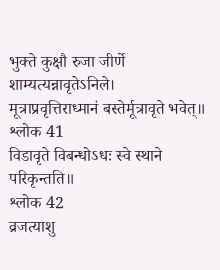भुक्ते कुक्षौ रुजा जीर्णे शाम्यत्यन्नावृतेऽनिले।
मूत्राप्रवृत्तिराध्मानं बस्तेर्मूत्रावृते भवेत्॥
श्लोक 41
विडावृते विबन्धोऽधः स्वे स्थाने परिकृन्तति॥
श्लोक 42
व्रजत्याशु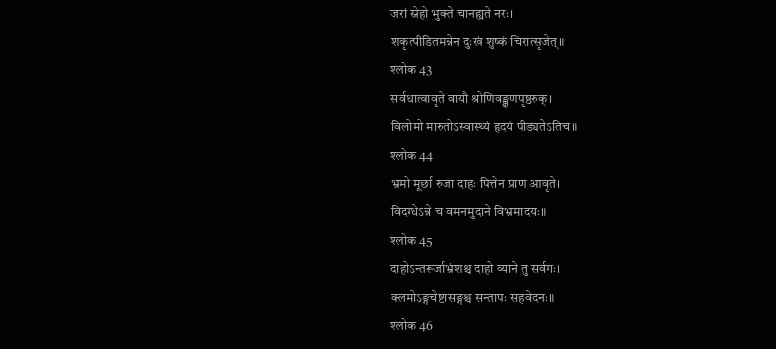जरां स्नेहो भुक्ते चानह्यते नरः।
शकृत्पीडितमन्नेन दुःखं शुष्कं चिरात्सृजेत्॥
श्लोक 43
सर्वधात्वावृते वायौ श्रोणिवङ्क्षणपृष्ठरुक्।
विलोमो मारुतोऽस्वास्थ्यं हृदयं पीड्यतेऽतिच॥
श्लोक 44
भ्रमो मूर्छा रुजा दाहः पित्तेन प्राण आवृते।
विदग्धेऽन्ने च वमनमुदाने विभ्रमादयः॥
श्लोक 45
दाहोऽन्तरूर्जाभ्रंशश्च दाहो व्याने तु सर्वगः।
क्लमोऽङ्गचेष्टासङ्गश्च सन्तापः सहवेदनः॥
श्लोक 46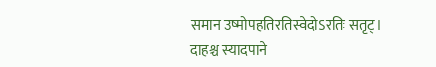समान उष्मोपहतिरतिस्वेदोऽरतिः सतृट्।
दाहश्च स्यादपाने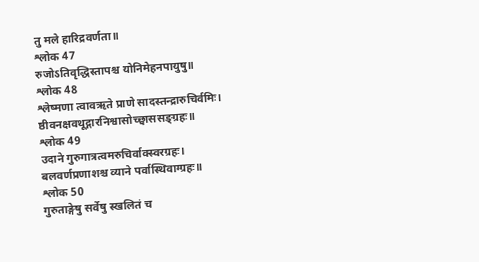तु मले हारिद्रवर्णता॥
श्लोक 47
रुजोऽतिवृद्धिस्तापश्च योनिमेहनपायुषु॥
श्लोक 48
श्लेष्मणा त्वावऋते प्राणे सादस्तन्द्रारुचिर्वमिः।
ष्ठीवनक्षवथूद्गारनिश्वासोच्छ्वाससङ्ग्रहः॥
श्लोक 49
उदाने गुरुगात्रत्वमरुचिर्वाक्स्वरग्रहः।
बलवर्णप्रणाशश्च व्याने पर्वास्थिवाग्ग्रहः॥
श्लोक 50
गुरुताङ्गेषु सर्वेषु स्खलितं च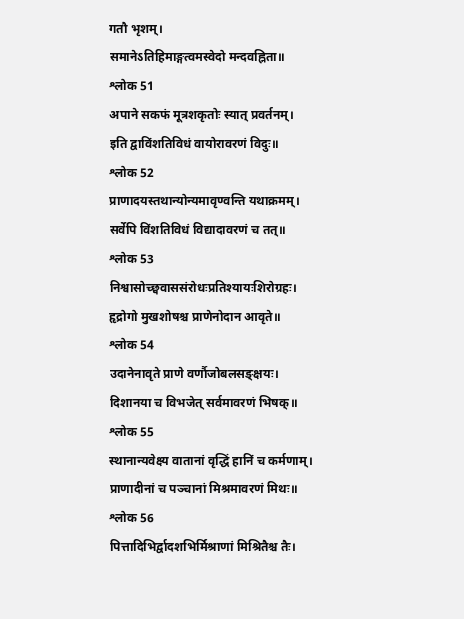गतौ भृशम्।
समानेऽतिहिमाङ्गत्वमस्वेदो मन्दवह्निता॥
श्लोक 51
अपाने सकफं मूत्रशकृतोः स्यात् प्रवर्तनम्।
इति द्वाविंशतिविधं वायोरावरणं विदुः॥
श्लोक 52
प्राणादयस्तथान्योन्यमावृण्वन्ति यथाक्रमम्।
सर्वेपि विंशतिविधं विद्यादावरणं च तत्॥
श्लोक 53
निश्वासोच्छ्ववाससंरोधःप्रतिश्यायःशिरोग्रहः।
हृद्रोगो मुखशोषश्च प्राणेनोदान आवृते॥
श्लोक 54
उदानेनावृते प्राणे वर्णौजोबलसङ्क्षयः।
दिशानया च विभजेत् सर्वमावरणं भिषक्॥
श्लोक 55
स्थानान्यवेक्ष्य वातानां वृद्धिं हानिं च कर्मणाम्।
प्राणादीनां च पञ्चानां मिश्रमावरणं मिथः॥
श्लोक 56
पित्तादिभिर्द्वादशभिर्मिश्राणां मिश्रितैश्च तैः।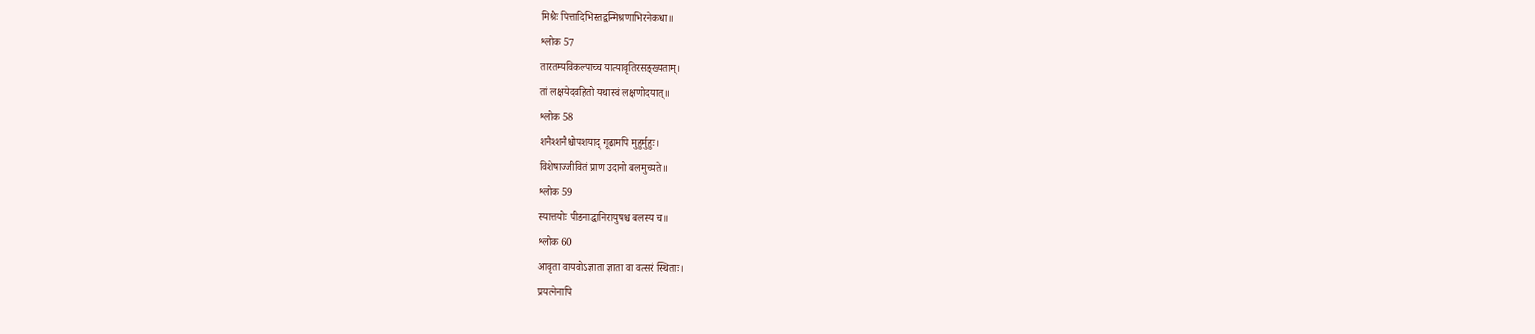मिश्रैः पित्तादिभिस्तद्वन्मिश्रणाभिरनेकधा॥
श्लोक 57
तारतम्यविकल्पाच्च यात्यावृतिरसङ्ख्यताम्।
तां लक्षयेदवहितो यथास्वं लक्षणोदयात्॥
श्लोक 58
शनैश्शनैश्चोपशयाद् गूढामपि मुहुर्मुहुः।
विशेषाज्जीवितं प्राण उदानो बलमुच्यते॥
श्लोक 59
स्यात्तयोः पीडनाद्धानिरायुषश्च बलस्य च॥
श्लोक 60
आवृता वायवोऽज्ञाता ज्ञाता वा वत्सरं स्थिताः।
प्रयत्नेनापि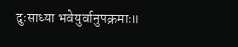दुःसाध्या भवेयुर्वानुपक्रमाः॥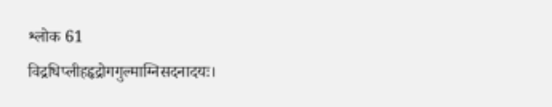श्लोक 61
विद्रधिप्लीहहृद्रोगगुल्माग्निसदनादयः।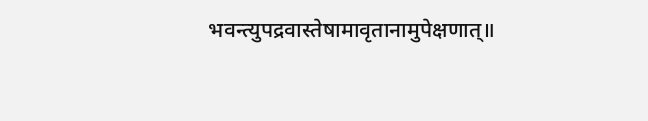भवन्त्युपद्रवास्तेषामावृतानामुपेक्षणात्॥